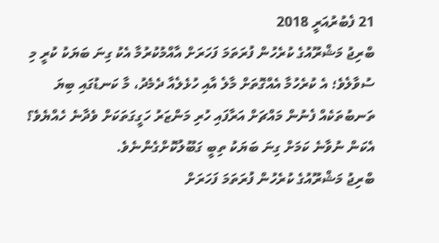21 ފެބުރުއަރީ 2018
ބްރިޖު މަޝްރޫއުގެ ކުރެހުން ފުރަތަމަ ފަހަރަށް އާއްމުކުރުމާ އެކު ގިނަ ބަޔަކު ކުރީ މި ސުވާލެވެ؛ އެ ކުރެހުމާ އެއްގޮތަށް މާލެ އާއި ހުޅެލެއާ ދެމެދު، މާ ކަނޑުގައި ބިޔަ ތަނބުތަކެއް ފެނުން މައްޗަށް އަރާފައި ހުރި މަންޒަރު ހަގީގަތަކަށް ވެދާނެ ހެއްޔެވެ؟ އެކަން ނުވާނެ ކަމަށް ގިނަ ބަޔަކު ތިބީ ގަބޫލުކޮށްގެންނެވެ.
ބްރިޖު މަޝްރޫއުގެ ކުރެހުން ފުރަތަމަ ފަހަރަށް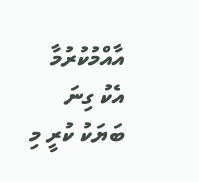އާއްމުކުރުމާ އެކު ގިނަ ބަޔަކު ކުރީ މި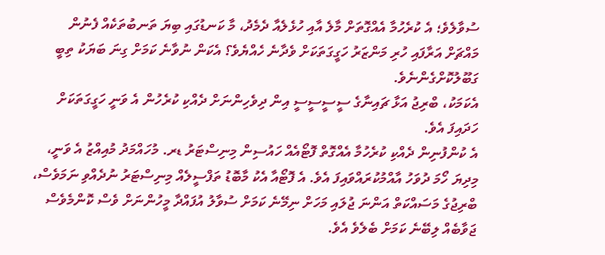ސުވާލެވެ؛ އެ ކުރެހުމާ އެއްގޮތަށް މާލެ އާއި ހުޅެލެއާ ދެމެދު، މާ ކަނޑުގައި ބިޔަ ތަނބުތަކެއް ފެނުން މައްޗަށް އަރާފައި ހުރި މަންޒަރު ހަގީގަތަކަށް ވެދާނެ ހެއްޔެވެ؟ އެކަން ނުވާނެ ކަމަށް ގިނަ ބަޔަކު ތިބީ ގަބޫލުކޮށްގެންނެވެ.
އެކަމަކު، ބްރިޖު އަޅާ ޗައިނާގެ ސީސީސީސީ އިން ދިވެހިންނަށް ދެއްކި ކުރެހުން އެ ވަނީ ހަގީގަތަކަށް ހަދައިފަ އެވެ.
އެ ކުންފުނިން ދެއްކި ކުރެހުމާ އެއްގޮތް ފޮޓޯއެއް ހައުސިން މިނިސްޓަރު ޑރ. މުހައްމަދު މުއިއްޒު އެ ވަނީ، މިދިޔަ ހޯމަ ދުވަހު އާއްމުކުރައްވައިފަ އެވެ. އެ ފޮޓޯއާ އެކު މާބޮޑު ތަފްސީލެއް މިނިސްޓަރު ނުދެއްވި ނަމަވެސް، ބްރިޖުގެ މަސައްކަތް އަންނަ ޖުލައި މަހަށް ނިމޭނެ ކަމަށް ސުވާލު އުފައްދާ މީހުންނަށް ވެސް ކޮންމެވެސް ޖަވާބެއް ލިބޭނެ ކަމަށް ބެލެވެ އެވެ.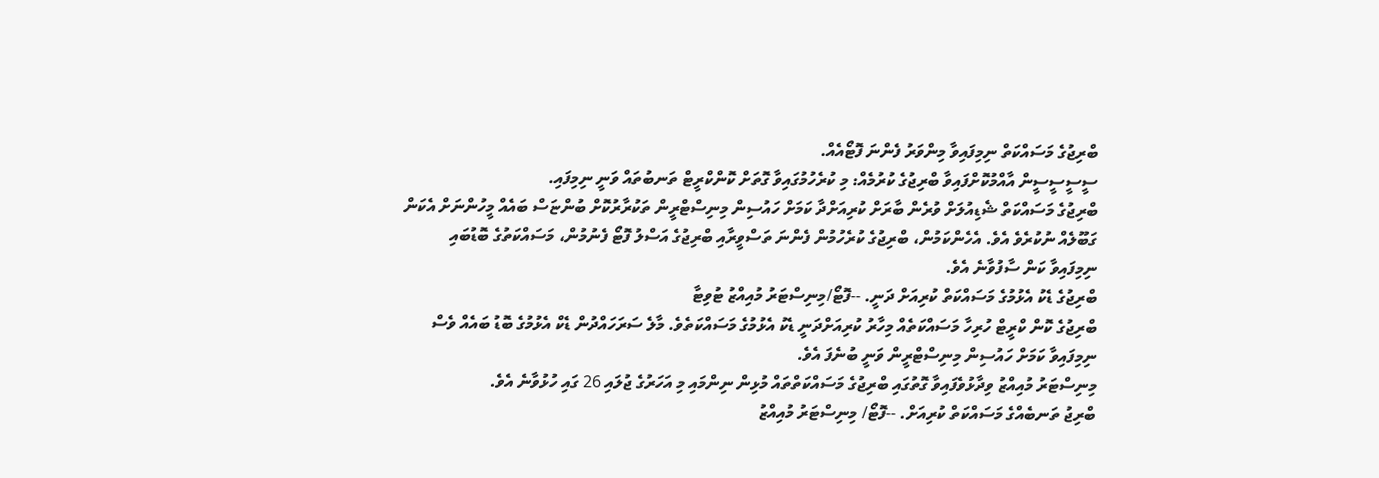ބްރިޖުގެ މަސައްކަތް ނިމިފައިވާ މިންވަރު ފެންނަ ފޮޓޯއެއް.
ސީސީސީސީން އާއްމުކޮށްފައިވާ ބްރިޖުގެ ކުރުމެއް: މި ކުރެހުމުގައިވާ ގޮތަށް ކޮންކްރީޓް ތަނބުތައް ވަނީ ނިމިފައި.
ބްރިޖުގެ މަސައްކަތް ޝެޑިއުލަށް ވުރެން ބާރަށް ކުރިއަށްދާ ކަމަށް ހައުސިން މިނިސްޓްރީން ތަކުރާރުކޮށް ބުންޏަސް ބައެއް މީހުންނަށް އެކަން ގަބޫލެއް ނުކުރެވެ އެވެ. އެހެންކަމުން، ބްރިޖުގެ ކުރެހުމުން ފެންނަ ތަސްވީރާއި ބްރިޖުގެ އަސްލު ފޮޓޯ ފެނުމުން، މަސައްކަތުގެ ބޮޑުބައި ނިމިފައިވާ ކަން ސާފުވާނެ އެވެ.
ބްރިޖުގެ ޑެކު އެޅުމުގެ މަސައްކަތް ކުރިއަށް ދަނީ. --ފޮޓޯ/މިނިސްޓަރު މުއިއްޒު ޓުވިޓާ
ބްރިޖުގެ ކޮން ކްރީޓް ހުރިހާ މަސައްކަތެއް މިހާރު ކުރިއަށްދަނީ ޑެކު އެޅުމުގެ މަސައްކަތެވެ. މާލެ ސަރަހައްދުން ޑެކް އެޅުމުގެ ބޮޑު ބައެއް ވެސް ނިމިފައިވާ ކަމަށް ހައުސިން މިނިސްޓްރީން ވަނީ ބުނެފަ އެވެ.
މިނިސްޓަރު މުއިއްޒު ވިދާޅުވެފައިވާ ގޮތުގައި ބްރިޖުގެ މަސައްކަތްތައް މުޅިން ނިންމައި މި އަހަރުގެ ޖުލައި 26 ގައި ހުޅުވާނެ އެވެ.
ބްރިޖު ތަނބެއްގެ މަސައްކަތް ކުރިއަށް. --ފޮޓޯ/ މިނިސްޓަރު މުއިއްޒު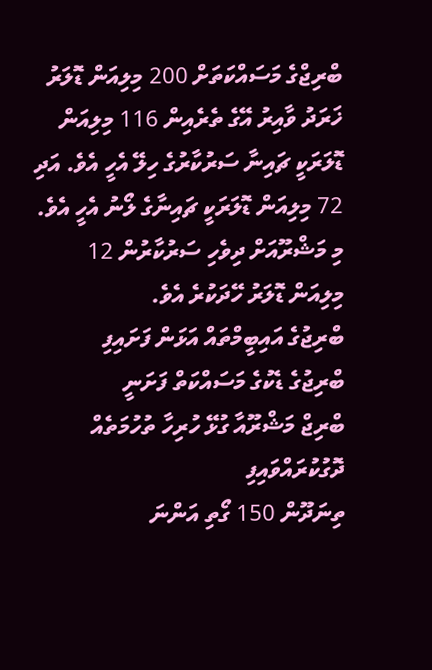ބްރިޖްގެ މަސައްކަތަށް 200 މިލިއަން ޑޮލަރު ޚަރަދު ވާއިރު އޭގެ ތެރެއިން 116 މިލިއަން ޑޮލަރަކީ ޗައިނާ ސަރުކާރުގެ ހިލޭ އެހީ އެވެ. އަދި 72 މިލިއަން ޑޮލަރަކީ ޗައިނާގެ ލޯނު އެހީ އެވެ. މި މަޝްރޫއަށް ދިވެހި ސަރުކާރުން 12 މިލިއަން ޑޮލަރު ހޭދަކުރެ އެވެ.
ބްރިޖުގެ އައިބީމްތައް އަޅަން ފަށައިފި
ބްރިޖުގެ ޑެކުގެ މަސައްކަތް ފަށަނީ
ބްރިޖް މަޝްރޫއާ ގުޅޭ ހުރިހާ ތުހުމަތެއް ދޮގުކުރައްވައިފި
ތިނަދޫން 150 ގޯތި އަންނަ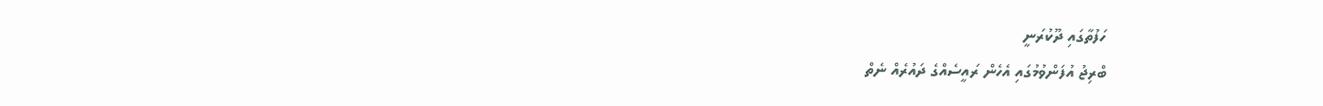ހަފުތާގައި ދޫކުރަނީ
ބްރިޖު އުފަންވުމުގައި އެހެން ރައީސެއްގެ ދައުރެއް ނެތް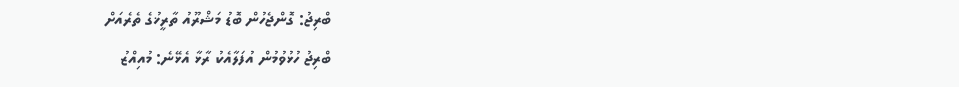ބްރިޖު: ގޮންޖެހުން ބޮޑު މަޝްރޫއު ތާރީޚުގެ ތެރެއަށް
ބްރިޖު ހުޅުވުމުން އުފަލާއެކު ރާޅާ އެޅޭނެ: މުއިއްޒު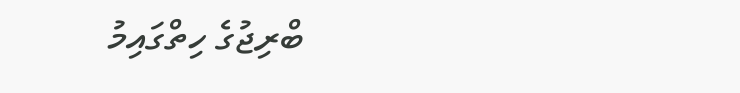ބްރިޖުގެ ހިތްގައިމު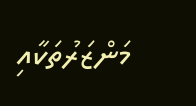މަންޒަރުތަކާއި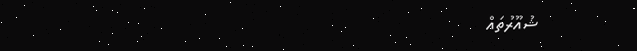ޝުއޫރުތައް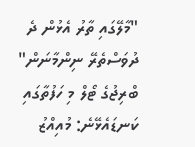"މާލޭގައި ތާރު އެޅުން ދެ ދުވަސްތެރޭ ނިންމާނަން"
ބްރިޖުގެ ޓޯލް މި ހަފުތާގައި ކަނޑައެޅޭނެ: މުއިއްޒު